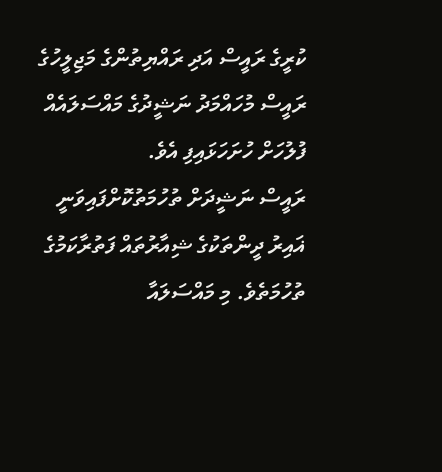ކުރީގެ ރައީސް އަދި ރައްޔިތުންގެ މަޖިލީހުގެ ރައީސް މުހައްމަދު ނަޝީދުގެ މައްސަލައެއް ފުލުހަށް ހުށަހަޅައިފި އެވެ.
ރައީސް ނަޝީދަށް ތުހުމަތުކޮށްފައިވަނީ ޣައިރު ދީންތަކުގެ ޝިއާރުތައް ފަތުރާކަމުގެ ތުހުމަތެވެ. މި މައްސަލައާ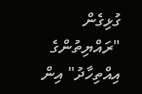ގުޅިގެން "ރައްޔިތުންގެ އިއްތިހާދު" އިން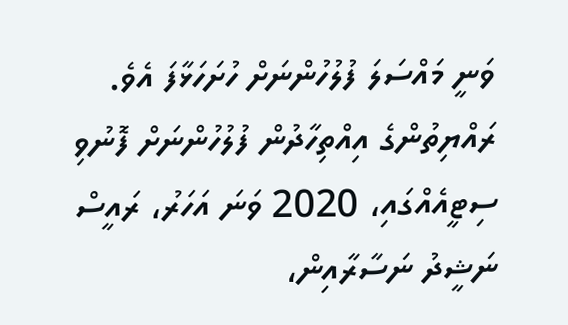ވަނީ މައްސަލަ ފުލުހުންނަށް ހުށަހަޅާފަ އެވެ.
ރައްޔިތުންގެ އިއްތިހާދުން ފުލުހުންނަށް ފޮނުވި ސިޓީއެއްގައި، 2020 ވަނަ އަހަރު، ރައީސް ނަޝީދު ނަސާރާއިން،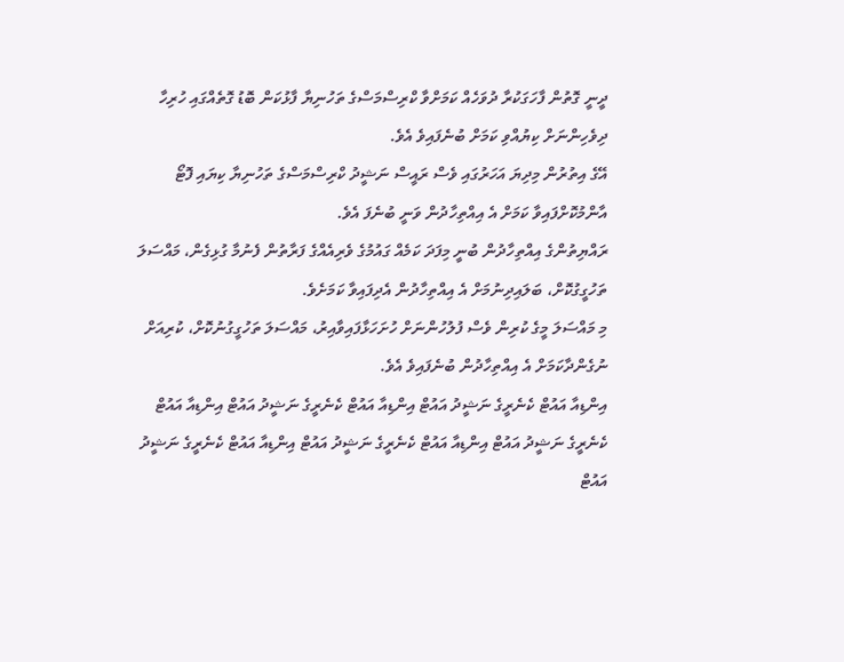ދީނީ ގޮތުން ފާހަގަކުރާ ދުވަހެއް ކަމަށްވާ ކްރިސްމަސްގެ ތަހުނިޔާ ފާޅުކަން ބޮޑު ގޮތެއްގައި ހުރިހާ ދިވެހިންނަށް ކިޔުއްވި ކަމަށް ބުނެފައިވެ އެވެ.
އޭގެ އިތުރުން މިދިޔަ އަހަރުގައި ވެސް ރައީސް ނަޝީދު ކްރިސްމަސްގެ ތަހުނިޔާ ކިޔައި ފޮޓޯ އާންމުކޮށްފައިވާ ކަމަށް އެ އިއްތިހާދުން ވަނީ ބުނެފަ އެވެ.
ރައްޔިތުންގެ އިއްތިހާދުން ބުނީ މިފަދަ ކަމެއް ގައުމުގެ ވެރިއެއްގެ ފަރާތުން ފެނުމާ ގުޅިގެން، މައްސަލަ ތަހުގީގުކޮށް، ބަލައިދިނުމަށް އެ އިއްތިހާދުން އެދިފައިވާ ކަމަށެވެ.
މި މައްސަލަ މީގެ ކުރިން ވެސް ފުލުހުންނަށް ހުށަހަޅާފައިވާއިރު، މައްސަލަ ތަހުގީގުނުކޮށް، ކުރިއަށް ނުގެންދާކަމަށް އެ އިއްތިހާދުން ބުނެފައިވެ އެވެ.
އިންޑިއާ އައުޓް ކެނެރީގެ ނަޝީދު އައުޓް އިންޑިއާ އައުޓް ކެނެރީގެ ނަޝީދު އައުޓް އިންޑިއާ އައުޓް ކެނެރީގެ ނަޝީދު އައުޓް އިންޑިއާ އައުޓް ކެނެރީގެ ނަޝީދު އައުޓް އިންޑިއާ އައުޓް ކެނެރީގެ ނަޝީދު އައުޓް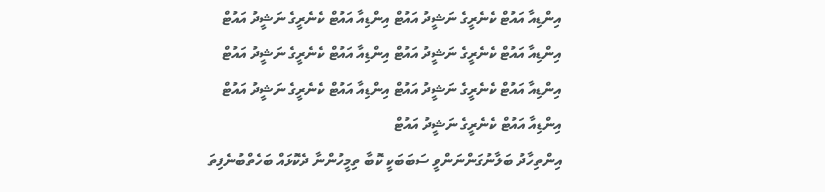އިންޑިއާ އައުޓް ކެނެރީގެ ނަޝީދު އައުޓް އިންޑިއާ އައުޓް ކެނެރީގެ ނަޝީދު އައުޓް އިންޑިއާ އައުޓް ކެނެރީގެ ނަޝީދު އައުޓް އިންޑިއާ އައުޓް ކެނެރީގެ ނަޝީދު އައުޓް އިންޑިއާ އައުޓް ކެނެރީގެ ނަޝީދު އައުޓް އިންޑިއާ އައުޓް ކެނެރީގެ ނަޝީދު އައުޓް އިންޑިއާ އައުޓް ކެނެރީގެ ނަޝީދު އައުޓް
އިންތިހާދު ބަލާނުގަންނަންވީ ސަބަބަކީ ކޮބާ ތިމީހުންނާ ދެކޮޅައް ބަހެތްބުނެފިތަ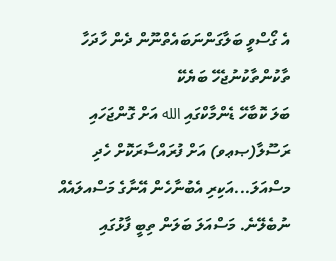އެ ގޯސްވީ ބަލާގަންނަބައެތްނޫން ދެން ހާދަހާ ތާކުންތާކުނުޖެހޭ ބަޔެކޭ
ބަލަ ކޮބާހޭ ޑެންމާކްގައި الله އަށް ގޮންޖަހައި ރަސޫލާ(ޞޢވ) އަށް ފުރައްސާރަކޮށް ހެދި މސްއަލަ...އަކިރި އެބުނާހެން އޭނާގެ މަސްއލައެއް ނުބެލޭނެ. މަސްއަލަ ބަލަން ތިބީ ފާޅުގައި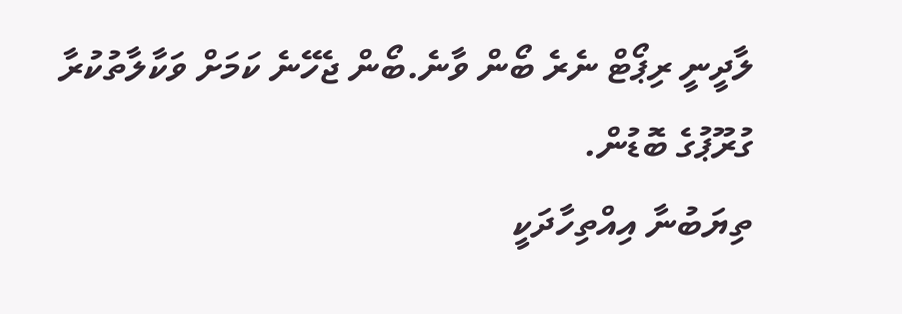ލާދީނީ ރިޕޯޓް ނެރެ ބޯން ވާނެ.ބޯން ޖެހޭނެ ކަމަށް ވަކާލާތުކުރާ ގުރޫޕުގެ ބޮޑުން.
ތިޔަބުނާ އިއްތިހާދަކީ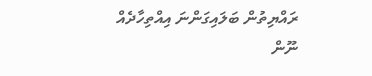ރައްޔިތުން ބަލައިގަންނަ އިއްތިހާދެއް ނޫން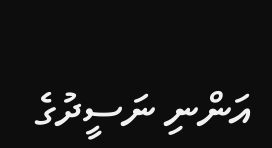އަންނި ނަސީދުގެ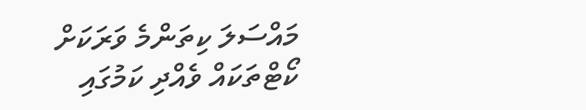މައްސަލަ ކިތަންމެ ވަރަކަށް ކޯޓްތަކައް ވެއްދި ކަމުގައި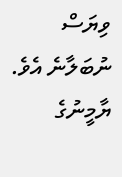ވިޔަސް ނުބަލާނެ އެވެ. ޔާމީނުގެ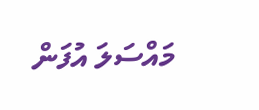މައްސަލަ އުފަން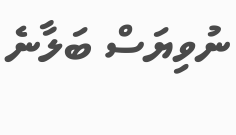ނުވިޔަސް ބަލާނެ